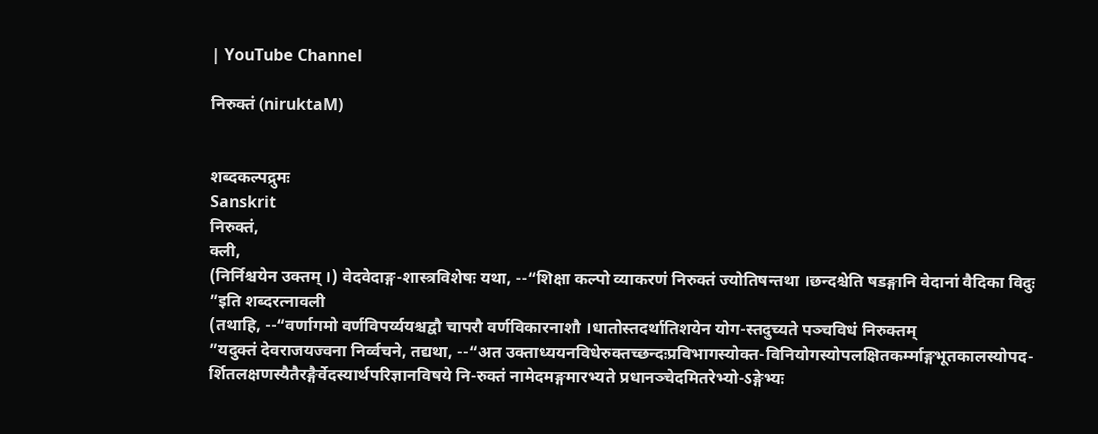| YouTube Channel

निरुक्तं (niruktaM)


शब्दकल्पद्रुमः
Sanskrit
निरुक्तं,
क्ली,
(निर्निश्चयेन उक्तम् ।) वेदवेदाङ्ग-शास्त्रविशेषः यथा, --“शिक्षा कल्पो व्याकरणं निरुक्तं ज्योतिषन्तथा ।छन्दश्चेति षडङ्गानि वेदानां वैदिका विदुः
”इति शब्दरत्नावली
(तथाहि, --“वर्णागमो वर्णविपर्य्ययश्चद्वौ चापरौ वर्णविकारनाशौ ।धातोस्तदर्थातिशयेन योग-स्तदुच्यते पञ्चविधं निरुक्तम्
”यदुक्तं देवराजयज्वना निर्व्वचने, तद्यथा, --“अत उक्ताध्ययनविधेरुक्तच्छन्दःप्रविभागस्योक्त-विनियोगस्योपलक्षितकर्म्माङ्गभूतकालस्योपद-र्शितलक्षणस्यैतैरङ्गैर्वेदस्यार्थपरिज्ञानविषये नि-रुक्तं नामेदमङ्गमारभ्यते प्रधानञ्चेदमितरेभ्यो-ऽङ्गेभ्यः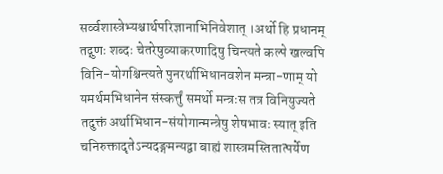सर्व्वशास्त्रेभ्यश्चार्थपरिज्ञानाभिनिवेशात् ।अर्थो हि प्रधानम् तद्गुणः शब्दः चेतरेषुव्याकरणादिषु चिन्त्यते कल्पे खल्वपि विनि-योगश्चिन्त्यते पुनरर्थाभिधानवशेन मन्त्रा-णाम् यो यमर्थमभिधानेन संस्कर्त्तुं समर्थो मन्त्रःस तत्र विनियुज्यते तदुक्तं अर्थाभिधान-संयोगान्मन्त्रेषु शेषभावः स्यात् इति चनिरुक्तादृतेऽन्यदङ्गमन्यद्वा बाह्यं शास्त्रमस्तितात्पर्येण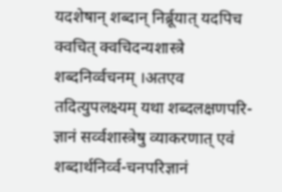यदशेषान् शब्दान् निर्ब्रूयात् यदपिच क्वचित् क्वचिदन्यशास्त्रे शब्दनिर्व्वचनम् ।अतएव तदित्युपलक्ष्यम् यथा शब्दलक्षणपरि-ज्ञानं सर्व्वशास्त्रेषु व्याकरणात् एवं शब्दार्थनिर्व्व-चनपरिज्ञानं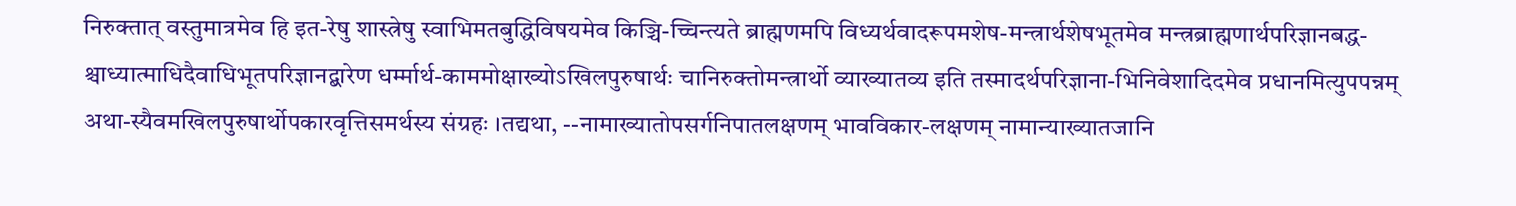निरुक्तात् वस्तुमात्रमेव हि इत-रेषु शास्त्रेषु स्वाभिमतबुद्धिविषयमेव किञ्चि-च्चिन्त्यते ब्राह्मणमपि विध्यर्थवादरूपमशेष-मन्त्रार्थशेषभूतमेव मन्त्रब्राह्मणार्थपरिज्ञानबद्ध-श्चाध्यात्माधिदैवाधिभूतपरिज्ञानद्बारेण धर्म्मार्थ-काममोक्षाख्योऽखिलपुरुषार्थः चानिरुक्तोमन्त्रार्थो व्याख्यातव्य इति तस्मादर्थपरिज्ञाना-भिनिवेशादिदमेव प्रधानमित्युपपन्नम् अथा-स्यैवमखिलपुरुषार्थोपकारवृत्तिसमर्थस्य संग्रहः ।तद्यथा, --नामाख्यातोपसर्गनिपातलक्षणम् भावविकार-लक्षणम् नामान्याख्यातजानि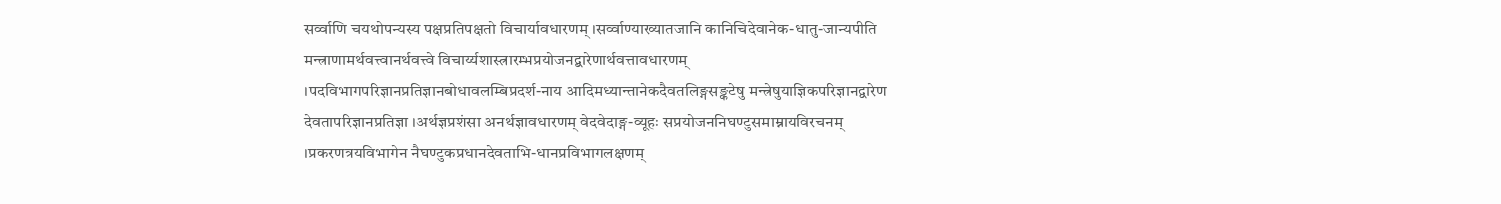सर्व्वाणि चयथोपन्यस्य पक्षप्रतिपक्षतो विचार्यावधारणम् ।सर्व्वाण्याख्यातजानि कानिचिदेवानेक-धातु-जान्यपीति मन्त्राणामर्थवत्त्वानर्थवत्त्वे विचार्य्यशास्त्रारम्भप्रयोजनद्बारेणार्थवत्तावधारणम् ।पदविभागपरिज्ञानप्रतिज्ञानबोधावलम्बिप्रदर्श-नाय आदिमध्यान्तानेकदैवतलिङ्गसङ्कटेषु मन्त्रेषुयाज्ञिकपरिज्ञानद्वारेण देवतापरिज्ञानप्रतिज्ञा ।अर्थज्ञप्रशंसा अनर्थज्ञावधारणम् वेदवेदाङ्ग-व्यूहः सप्रयोजननिघण्टुसमाम्नायविरचनम् ।प्रकरणत्रयविभागेन नैघण्टुकप्रधानदेवताभि-धानप्रविभागलक्षणम्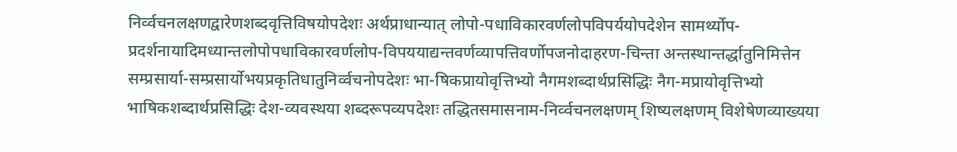निर्व्वचनलक्षणद्वारेणशब्दवृत्तिविषयोपदेशः अर्थप्राधान्यात् लोपो-पधाविकारवर्णलोपविपर्ययोपदेशेन सामर्थ्योप-प्रदर्शनायादिमध्यान्तलोपोपधाविकारवर्णलोप-विपययाद्यन्तवर्णव्यापत्तिवर्णोपजनोदाहरण-चिन्ता अन्तस्थान्तर्द्धातुनिमित्तेन सम्प्रसार्या-सम्प्रसार्योभयप्रकृतिधातुनिर्व्वचनोपदेशः भा-षिकप्रायोवृत्तिभ्यो नैगमशब्दार्थप्रसिद्धिः नैग-मप्रायोवृत्तिभ्यो भाषिकशब्दार्थप्रसिद्धिः देश-व्यवस्थया शब्दरूपव्यपदेशः तद्धितसमासनाम-निर्व्वचनलक्षणम् शिष्यलक्षणम् विशेषेणव्याख्यया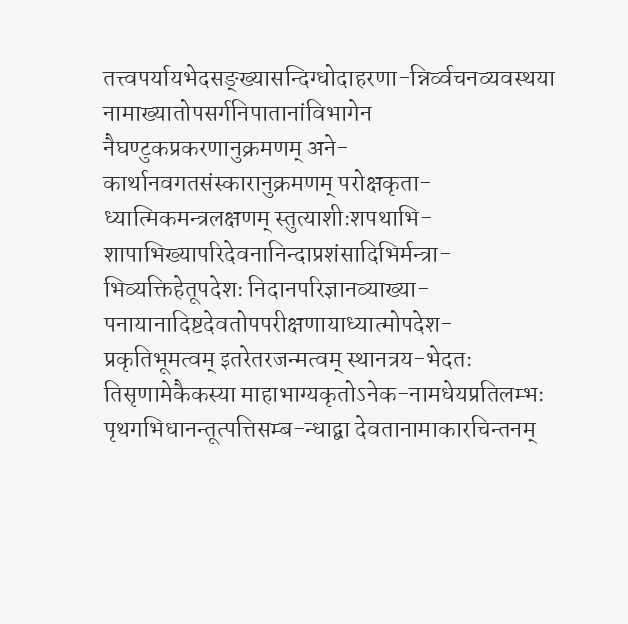तत्त्वपर्यायभेदसङ्ख्यासन्दिग्धोदाहरणा-न्निर्व्वचनव्यवस्थया नामाख्यातोपसर्गनिपातानांविभागेन नैघण्टुकप्रकरणानुक्रमणम् अने-कार्थानवगतसंस्कारानुक्रमणम् परोक्षकृता-ध्यात्मिकमन्त्रलक्षणम् स्तुत्याशीःशपथाभि-शापाभिख्यापरिदेवनानिन्दाप्रशंसादिभिर्मन्त्रा-भिव्यक्तिहेतूपदेशः निदानपरिज्ञानव्याख्या-पनायानादिष्टदेवतोपपरीक्षणायाध्यात्मोपदेश-प्रकृतिभूमत्वम् इतरेतरजन्मत्वम् स्थानत्रय-भेदतः तिसृणामेकैकस्या माहाभाग्यकृतोऽनेक-नामधेयप्रतिलम्भः पृथगभिधानन्तूत्पत्तिसम्ब-न्धाद्बा देवतानामाकारचिन्तनम्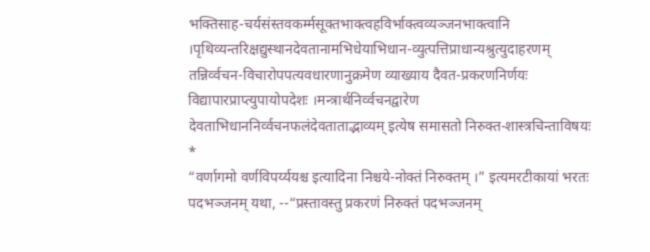भक्तिसाह-चर्यसंस्तवकर्म्मसूक्तभाक्त्वहविर्भाक्त्वव्यञ्जनभाक्त्वानि ।पृथिव्यन्तरिक्षद्युस्थानदेवतानामभिधेयाभिधान-व्युत्पत्तिप्राधान्यश्रुत्युदाहरणम् तन्निर्व्वचन-विचारोपपत्यवधारणानुक्रमेण व्याख्याय दैवत-प्रकरणनिर्णयः विद्यापारप्राप्त्युपायोपदेशः ।मन्त्रार्थनिर्व्वचनद्वारेण देवताभिधाननिर्व्वचनफलंदेवताताद्भाव्यम् इत्येष समासतो निरुक्त-शास्त्रचिन्ताविषयः
*
“वर्णागमो वर्णविपर्य्ययश्च इत्यादिना निश्चये-नोक्तं निरुक्तम् ।” इत्यमरटीकायां भरतः
पदभञ्जनम् यथा, --“प्रस्तावस्तु प्रकरणं निरुक्तं पदभञ्जनम्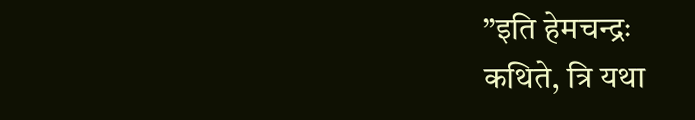”इति हेमचन्द्रः
कथिते, त्रि यथा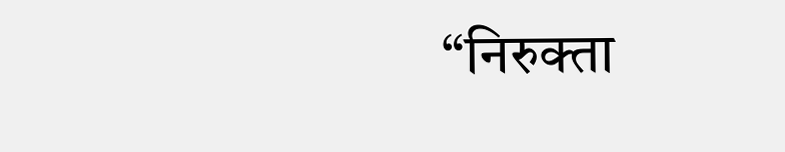“निरुक्ता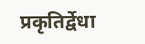प्रकृतिर्द्वेधा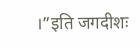।”इति जगदीशः